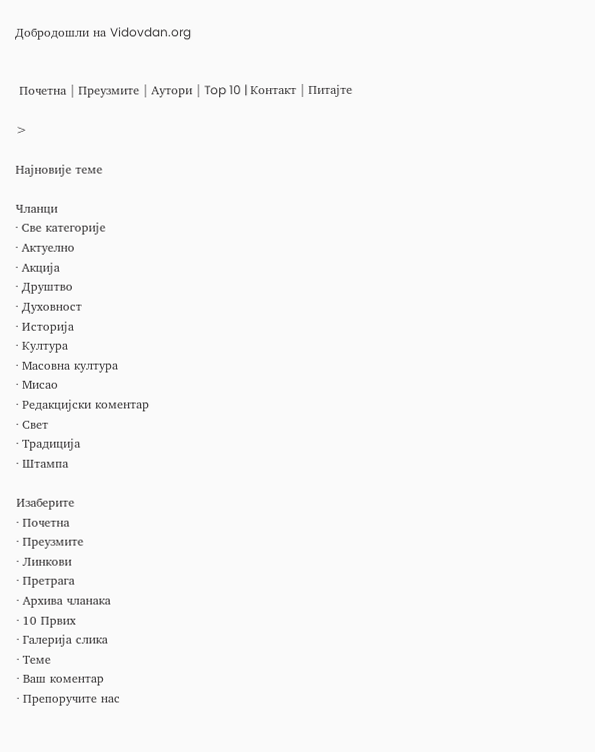Добродошли на Vidovdan.org


 Почетна | Преузмите | Аутори | Top 10 | Контакт | Питајте

>

Најновије теме

Чланци
· Све категорије
· Актуелно
· Акција
· Друштво
· Духовност
· Историја
· Култура
· Масовна култура
· Мисао
· Редакцијски коментар
· Свет
· Традиција
· Штампа

Изаберите
· Почетна
· Преузмите
· Линкови
· Претрага
· Архива чланака
· 10 Првих
· Галерија слика
· Теме
· Ваш коментар
· Препоручите нас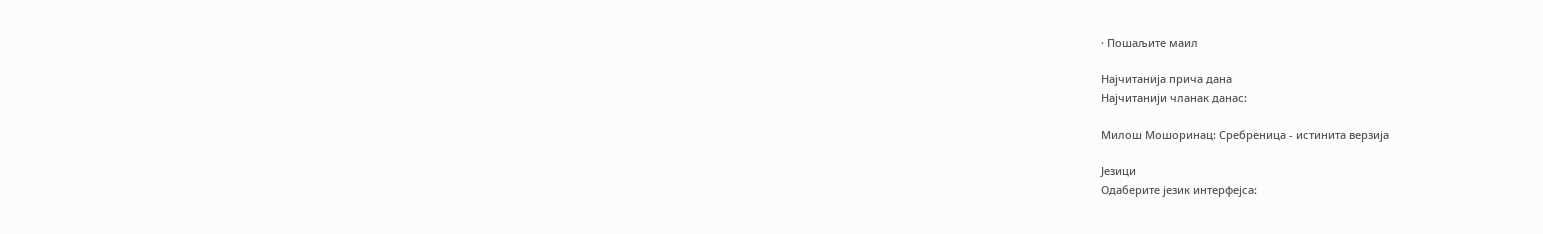· Пошаљите маил

Најчитанија прича дана
Најчитанији чланак данас:

Милош Мошоринац: Сребреница - истинита верзија

Језици
Одаберите језик интерфејса: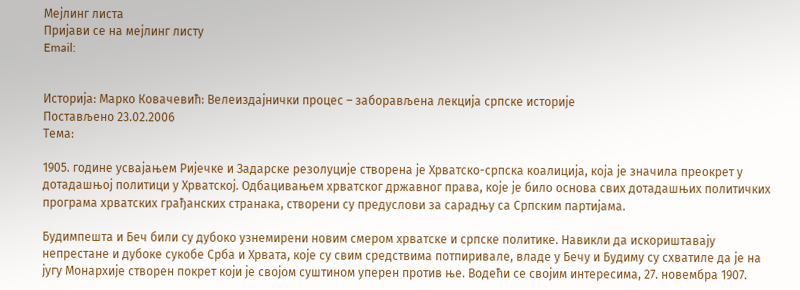Мејлинг листа
Пријави се на мејлинг листу
Email:


Историја: Марко Ковачевић: Велеиздајнички процес – заборављена лекција српске историје
Постављено 23.02.2006
Тема:

1905. године усвајањем Ријечке и Задарске резолуције створена је Хрватско-српска коалиција, која је значила преокрет у дотадашњој политици у Хрватској. Одбацивањем хрватског државног права, које је било основа свих дотадашњих политичких програма хрватских грађанских странака, створени су предуслови за сарадњу са Српским партијама.

Будимпешта и Беч били су дубоко узнемирени новим смером хрватске и српске политике. Навикли да искориштавају непрестане и дубоке сукобе Срба и Хрвата, које су свим средствима потпиривале, владе у Бечу и Будиму су схватиле да је на југу Монархије створен покрет који је својом суштином уперен против ње. Водећи се својим интересима, 27. новембра 1907.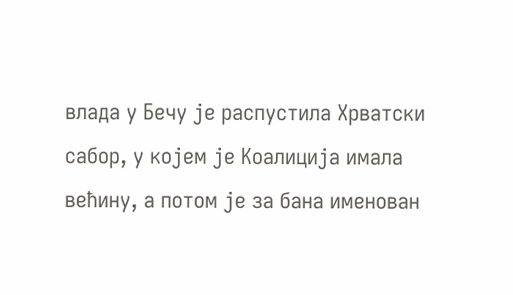влада у Бечу је распустила Хрватски сабор, у којем је Коалиција имала већину, а потом је за бана именован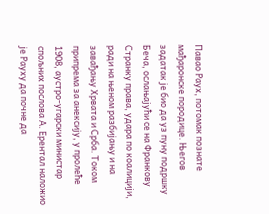Павао Раух, потомак познате мађаронске породице. Његов задатак је био да уз пуну подршку Беча, ослањајући се на Франкову Странку права, удара по коалицији, ради на њеном разбијању и на завађању Хрвата и Срба. Током припрема за анексију, у пролеће 1908, аустро-угарски министар спољних послова А. Ерентал наложио је Рауху да почне да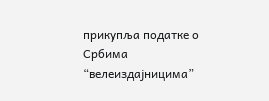прикупља податке о Србима “велеиздајницима”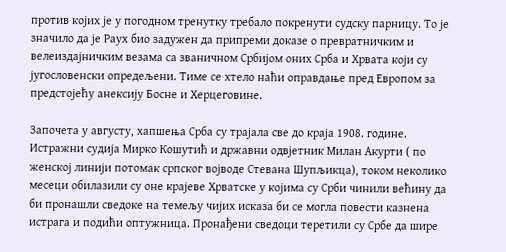против којих је у погодном тренутку требало покренути судску парницу. То је значило да је Раух био задужен да припреми доказе о превратничким и велеиздајничким везама са званичном Србијом оних Срба и Хрвата који су југословенски опредељени. Тиме се хтело наћи оправдање пред Европом за предстојећу анексију Босне и Херцеговине.

Започета у августу, хапшења Срба су трајала све до краја 1908. године. Истражни судија Мирко Кошутић и државни одвјетник Милан Акурти ( по женској линији потомак српског војводе Стевана Шупљикца), током неколико месеци обилазили су оне крајеве Хрватске у којима су Срби чинили већину да би пронашли сведоке на темељу чијих исказа би се могла повести казнена истрага и подићи оптужница. Пронађени сведоци теретили су Србе да шире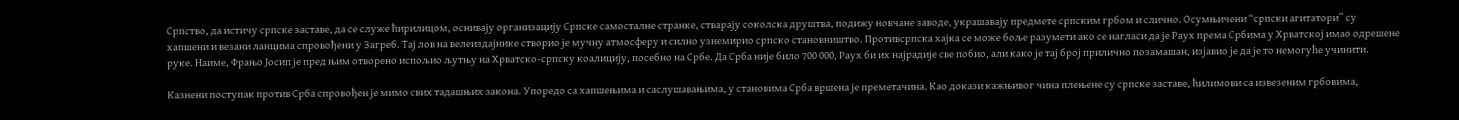Српство, да истичу српске заставе, да се служе ћирилицом, оснивају организацију Српске самосталне странке, стварају соколска друштва, подижу новчане заводе, украшавају предмете српским грбом и слично. Осумњичени “српски агитатори” су хапшени и везани ланцима спровођени у Загреб. Тај лов на велеиздајнике створио је мучну атмосферу и силно узнемирио српско становништво. Противсрпска хајка се може боље разумети ако се нагласи да је Раух према Србима у Хрватској имао одрешене руке. Наиме, Фрањо Јосип је пред њим отворено испољио љутњу на Хрватско-српску коалицију, посебно на Србе. Да Срба није било 700 000, Раух би их најрадије све побио, али како је тај број прилично позамашан, изјавио је да је то немогуће учинити.

Казнени поступак против Срба спровођен је мимо свих тадашњих закона. Упоредо са хапшењима и саслушавањима, у становима Срба вршена је преметачина. Као докази кажњивог чина плењене су српске заставе, ћилимови са извезеним грбовима,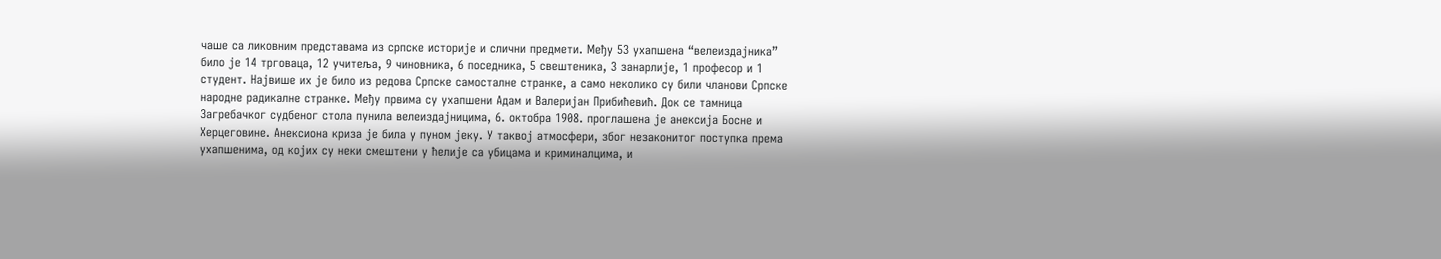чаше са ликовним представама из српске историје и слични предмети. Међу 53 ухапшена “велеиздајника” било је 14 трговаца, 12 учитеља, 9 чиновника, 6 поседника, 5 свештеника, 3 занарлије, 1 професор и 1 студент. Највише их је било из редова Српске самосталне странке, а само неколико су били чланови Српске народне радикалне странке. Међу првима су ухапшени Адам и Валеријан Прибићевић. Док се тамница Загребачког судбеног стола пунила велеиздајницима, 6. октобра 1908. проглашена је анексија Босне и Херцеговине. Анексиона криза је била у пуном јеку. У таквој атмосфери, због незаконитог поступка према ухапшенима, од којих су неки смештени у ћелије са убицама и криминалцима, и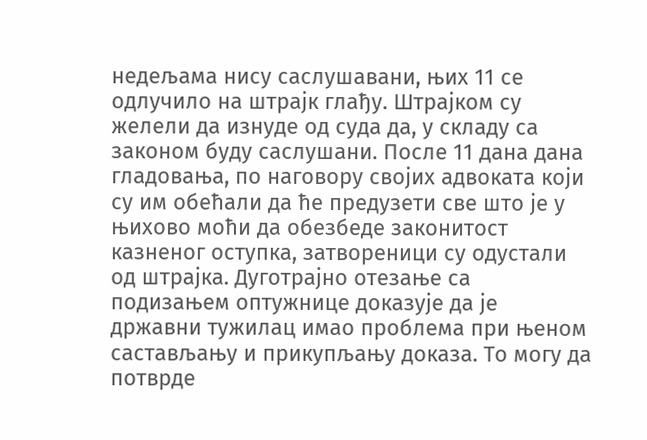недељама нису саслушавани, њих 11 се одлучило на штрајк глађу. Штрајком су желели да изнуде од суда да, у складу са законом буду саслушани. После 11 дана дана гладовања, по наговору својих адвоката који су им обећали да ће предузети све што је у њихово моћи да обезбеде законитост казненог оступка, затвореници су одустали од штрајка. Дуготрајно отезање са подизањем оптужнице доказује да је државни тужилац имао проблема при њеном састављању и прикупљању доказа. То могу да потврде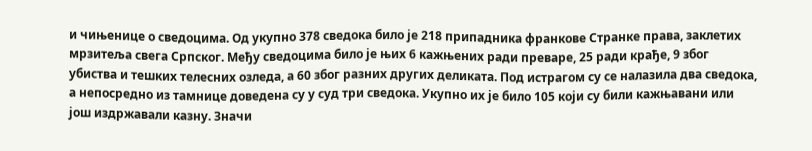и чињенице о сведоцима. Од укупно 378 сведока било је 218 припадника франкове Странке права, заклетих мрзитеља свега Српског. Међу сведоцима било је њих 6 кажњених ради преваре, 25 ради крађе, 9 због убиства и тешких телесних озледа, а 60 због разних других деликата. Под истрагом су се налазила два сведока, а непосредно из тамнице доведена су у суд три сведока. Укупно их је било 105 који су били кажњавани или још издржавали казну. Значи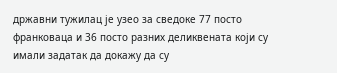државни тужилац је узео за сведоке 77 посто франковаца и 36 посто разних деликвената који су имали задатак да докажу да су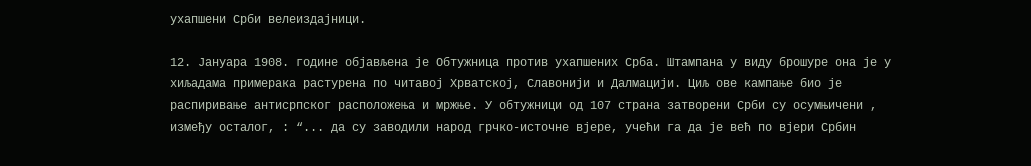ухапшени Срби велеиздајници.

12. Јануара 1908. године објављена је Обтужница против ухапшених Срба. Штампана у виду брошуре она је у хиљадама примерака растурена по читавој Хрватској, Славонији и Далмацији. Циљ ове кампање био је распиривање антисрпског расположења и мржње. У обтужници од 107 страна затворени Срби су осумњичени , између осталог, : “... да су заводили народ грчко-источне вјере, учећи га да је већ по вјери Србин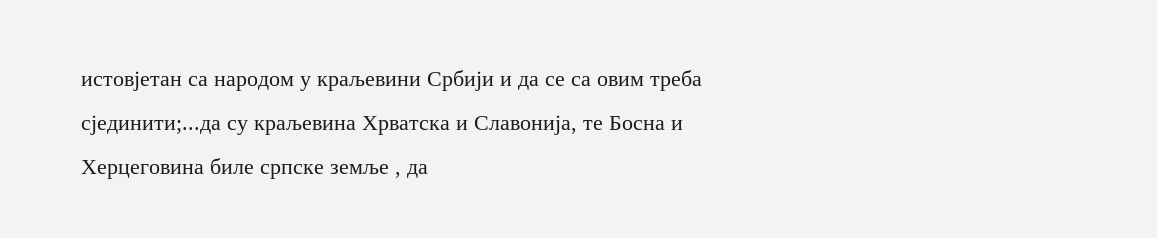истовјетан са народом у краљевини Србији и да се са овим треба сјединити;...да су краљевина Хрватска и Славонија, те Босна и Херцеговина биле српске земље , да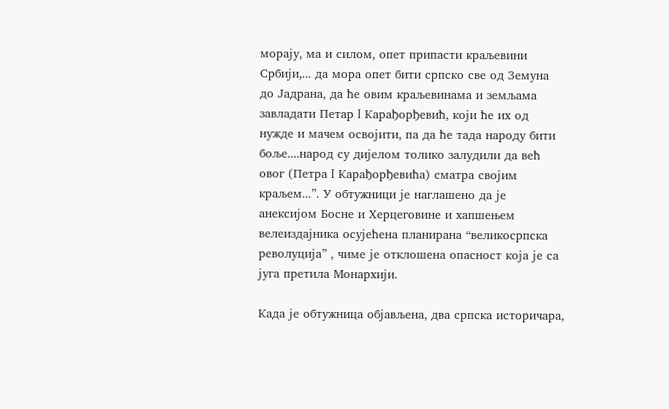морају, ма и силом, опет припасти краљевини Србији,... да мора опет бити српско све од Земуна до Јадрана, да ће овим краљевинама и земљама завладати Петар I Карађорђевић, који ће их од нужде и мачем освојити, па да ће тада народу бити боље....народ су дијелом толико залудили да већ овог (Петра I Карађорђевића) сматра својим краљем...”. У обтужници је наглашено да је анексијом Босне и Херцеговине и хапшењем велеиздајника осујећена планирана “великосрпска револуција” , чиме је отклошена опасност која је са југа претила Монархији.

Када је обтужница објављена, два српска историчара,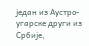један из Аустро-угарске други из Србије,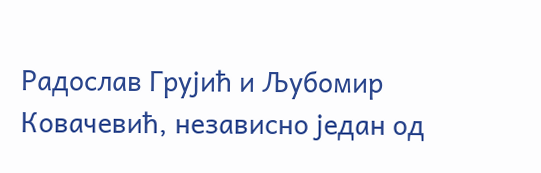Радослав Грујић и Љубомир Ковачевић, независно један од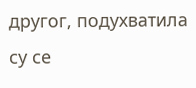другог, подухватила су се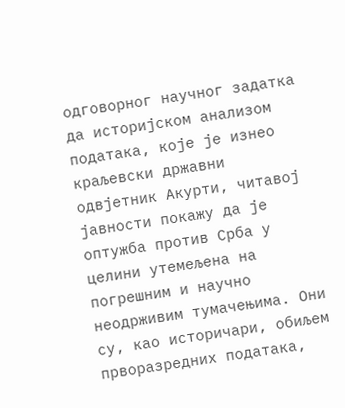одговорног научног задатка да историјском анализом података, које је изнео краљевски државни одвјетник Акурти, читавој јавности покажу да је оптужба против Срба у целини утемељена на погрешним и научно неодрживим тумачењима. Они су, као историчари, обиљем прворазредних података,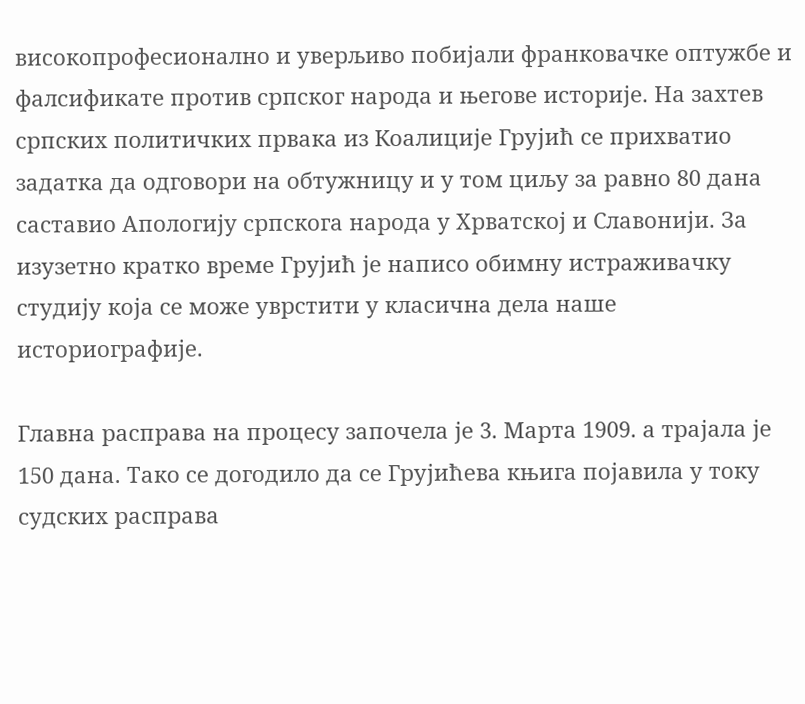високопрофесионално и уверљиво побијали франковачке оптужбе и фалсификате против српског народа и његове историје. На захтев српских политичких првака из Коалиције Грујић се прихватио задатка да одговори на обтужницу и у том циљу за равно 80 дана саставио Апологију српскога народа у Хрватској и Славонији. За изузетно кратко време Грујић је написо обимну истраживачку студију која се може уврстити у класична дела наше историографије.

Главна расправа на процесу започела је 3. Марта 1909. а трајала је 150 дана. Тако се догодило да се Грујићева књига појавила у току судских расправа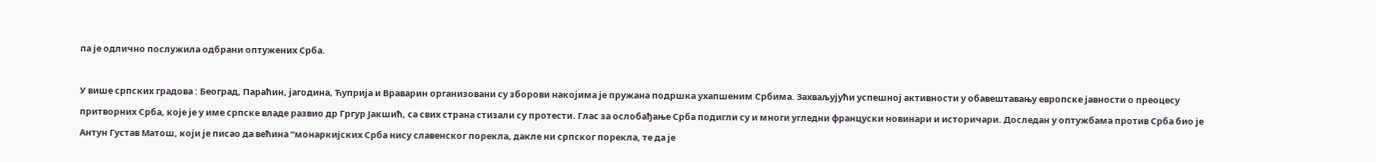па је одлично послужила одбрани оптужених Срба.

У више српских градова : Београд, Параћин, јагодина, Ћуприја и Враварин организовани су зборови накојима је пружана подршка ухапшеним Србима. Захваљујући успешној активности у обавештавању европске јавности о преоцесу притворних Срба, које је у име српске владе развио др Гргур Јакшић, са свих страна стизали су протести. Глас за ослобађање Срба подигли су и многи угледни француски новинари и историчари. Доследан у оптужбама против Срба био је Антун Густав Матош, који је писао да већина “монаркијских Срба нису славенског порекла, дакле ни српског порекла, те да је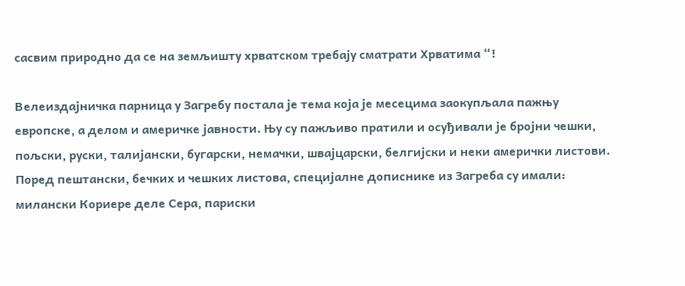сасвим природно да се на земљишту хрватском требају сматрати Хрватима “!

Велеиздајничка парница у Загребу постала је тема која је месецима заокупљала пажњу европске, а делом и америчке јавности. Њу су пажљиво пратили и осуђивали је бројни чешки, пољски, руски, талијански, бугарски, немачки, швајцарски, белгијски и неки амерички листови. Поред пештански, бечких и чешких листова, специјалне дописнике из Загреба су имали: милански Кориере деле Сера, париски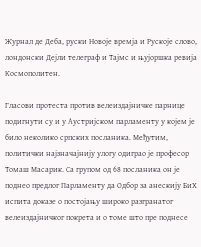Журнал де Деба, руски Новоје времја и Рускоје слово, лондонски Дејли телеграф и Тајмс и њујоршка ревија Космополитен.

Гласови протеста против велеиздајничке парнице подигнути су и у Аустријском парламенту у којем је било неколико српских посланика. Међутим, политички најзначајнију улогу одиграо је професор Томаш Масарик. Са групом од 68 посланика он је поднео предлог Парламенту да Одбор за анескију БиХ испита доказе о постојању широко разгранатог велеиздајничког покрета и о томе што пре поднесе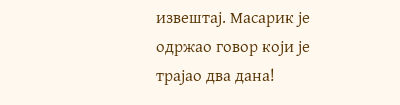извештај. Масарик је одржао говор који је трајао два дана!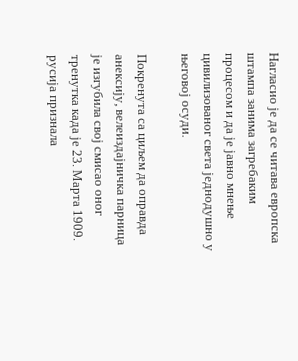Нагласио је да се читава европска штампа занима загребаким процесом и да је јавно мнење цивилизованог света једнодушно у његовој осуди.

Покренута са циљем да оправда анексију, велеиздајничка парница је изгубила свој смисао оног тренутка када је 23. Марта 1909. русија признала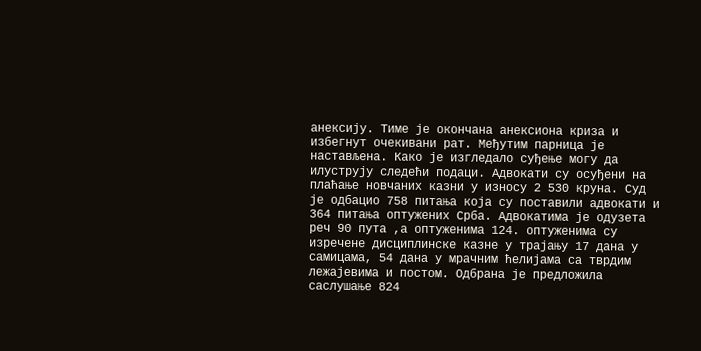анексију. Тиме је окончана анексиона криза и избегнут очекивани рат. Међутим парница је настављена. Како је изгледало суђење могу да илуструју следећи подаци. Адвокати су осуђени на плаћање новчаних казни у износу 2 530 круна. Суд је одбацио 758 питања која су поставили адвокати и 364 питања оптужених Срба. Адвокатима је одузета реч 90 пута ,а оптуженима 124. оптуженима су изречене дисциплинске казне у трајању 17 дана у самицама, 54 дана у мрачним ћелијама са тврдим лежајевима и постом. Одбрана је предложила саслушање 824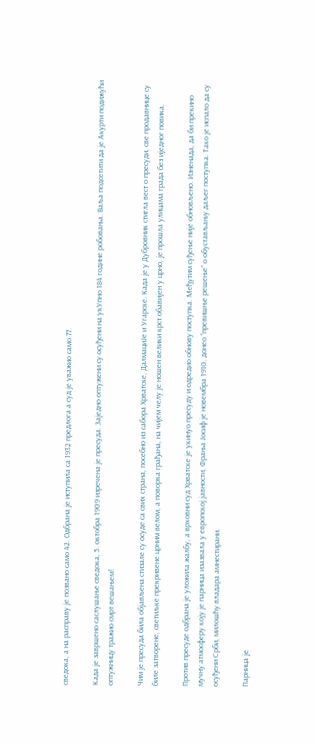сведока, а на расправу је позвано само 42. Одбрана је иступила са 1932 предлога а суд је уважио само 77.

Када је завршено саслушање сведока, 5. октобра 1909 изречена је пресуда. Заједно оптужени су осуђени на укУпно 184 године робовања. Ваља подсетити да је Акурти подижући оптужницу тражио смрт вешањем!

Чим је пресуда била објављена стизале су осуде са свих страна, посебно из сабора Хрватске, ДалмациЈе и Угарске. Када је у Дубровник стигла вест о пресуди, све продавнице су биле затворене, светиљке прекривене црним велом, а поворка грађана, на чијем челу је ношен велики крст обавијен у црно, је прошла улицама града без иједног повика.

Против пресуде одбрана је уложила жалбу, а врховни суд Хрватске је укинуо пресуду и одредио обнову поступка. Међутим суђење није обновљено. Изненада, да би прекино мучну атмосферу коју је парница изазвала у европској јавности, Фрања Јосиф је новембра 1910. донео “превишње решење” о обустављању даљег поступка. Тако је испало да су осуђени Срби, милошћу владара амнестирани.

Парница је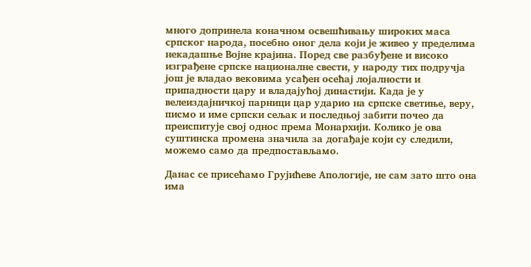много допринела коначном освешћивању широких маса српског народа, посебно оног дела који је живео у пределима некадашње Војне крајина. Поред све разбуђене и високо изграђене српске националне свести, у народу тих подручја још је владао вековима усађен осећај лојалности и припадности цару и владајућој династији. Када је у велеиздајничкој парници цар ударио на српске светиње, веру, писмо и име српски сељак и последњој забити почео да преиспитује свој однос према Монархији. Колико је ова суштинска промена значила за догађаје који су следили, можемо само да предпостављамо.

Данас се присећамо Грујићеве Апологије, не сам зато што она има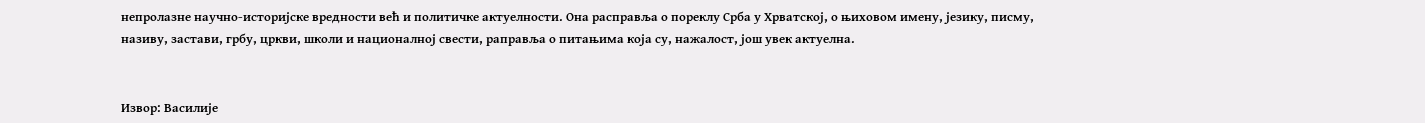непролазне научно-историјске вредности већ и политичке актуелности. Она расправља о пореклу Срба у Хрватској, о њиховом имену, језику, писму, називу, застави, грбу, цркви, школи и националној свести, раправља о питањима која су, нажалост, још увек актуелна.


Извор: Василије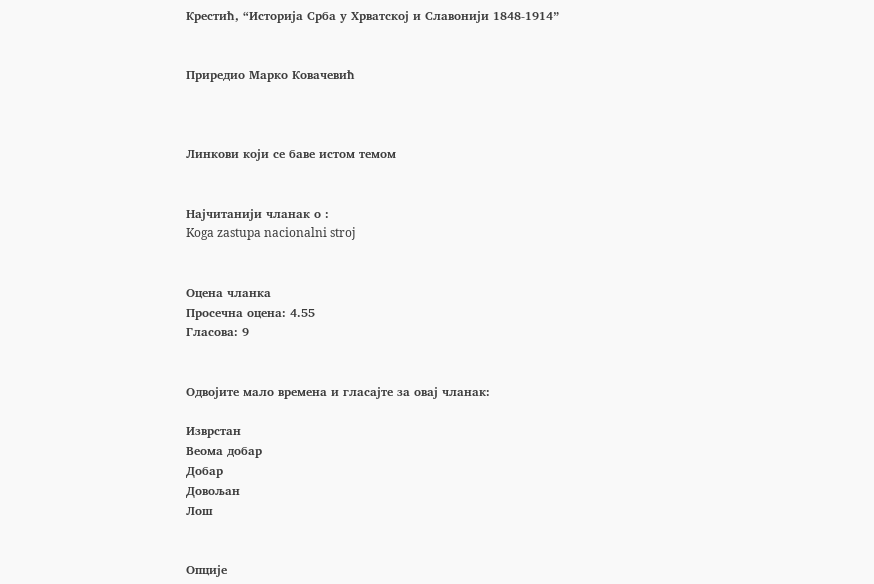Крестић, “Историја Срба у Хрватској и Славонији 1848-1914”


Приредио Марко Ковачевић



Линкови који се баве истом темом


Најчитанији чланак о :
Koga zastupa nacionalni stroj


Оцена чланка
Просечна оцена: 4.55
Гласова: 9


Одвојите мало времена и гласајте за овај чланак:

Изврстан
Веома добар
Добар
Довољан
Лош


Опције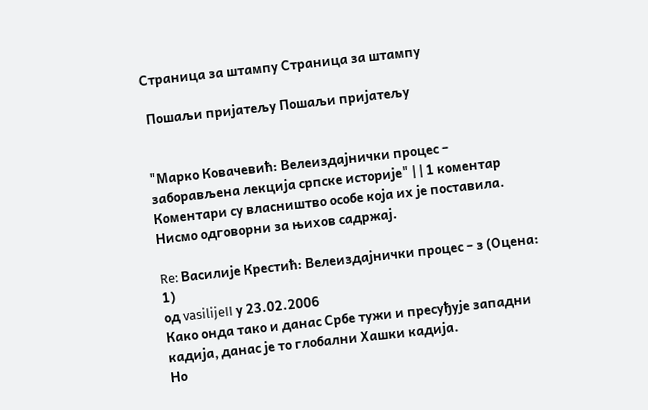Страница за штампу Страница за штампу

 Пошаљи пријатељу Пошаљи пријатељу


"Марко Ковачевић: Велеиздајнички процес – заборављена лекција српске историје" | | 1 коментар
Коментари су власништво особе која их је поставила. Нисмо одговорни за њихов садржај.

Re: Василије Крестић: Велеиздајнички процес – з (Оцена: 1)
од vasilijeII у 23.02.2006
Како онда тако и данас Србе тужи и пресуђује западни кадија, данас је то глобални Хашки кадија.
Но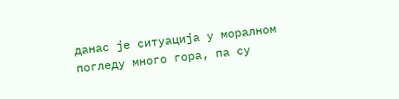данас је ситуација у моралном погледу много гора, па су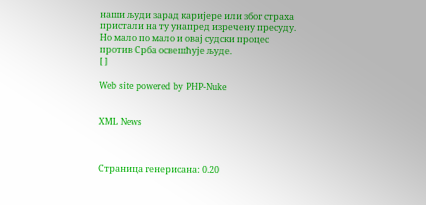наши људи зарад каријере или због страха пристали на ту унапред изречену пресуду. Но мало по мало и овај судски процес против Срба освешћује људе.
[ ]

Web site powered by PHP-Nuke


XML News



Страница генерисана: 0.20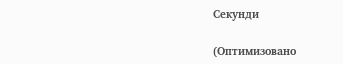Секунди

(Оптимизовано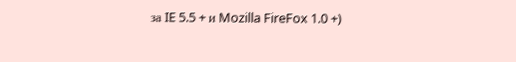за IE 5.5 + и Mozilla FireFox 1.0 +)